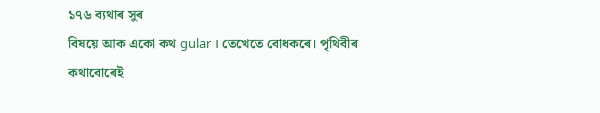১৭৬ ব্যথাৰ সুৰ
বিষয়ে আক একো কথ gular । তেখেতে বোধকৰে। পৃথিবীৰ কথাবোৰেই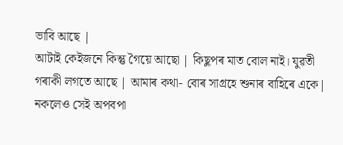ভাবি আছে |
আটাই কেইজনে কিন্তু গৈয়ে আছো | কিছুপৰ মাত বোল নাই। যুৱতী গৰাকী লগতে আছে | আমাৰ কথা- বোৰ সাগ্রহে শুনাৰ বাহিৰে একে| নকলেও সেই অপবপা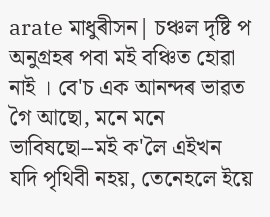arate মাধুৰীসন| চঞ্চল দৃষ্টি প অনুগ্রহৰ পবা মই বঞ্চিত হোৱা নাই । বে'চ এক আনন্দৰ ভাৱত গৈ আছো, মনে মনে ভাবিষছো--মই ক'লৈ এইখন যদি পৃথিবী নহয়, তেনেহলে ইয়ে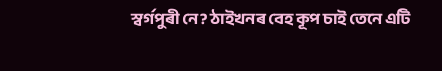স্বৰ্গপুৰী নে ? ঠাইখনৰ বেহ কূপ চাই তেনে এটি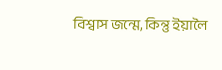বিশ্বাস জন্মে, কিন্তু ইয়ালৈ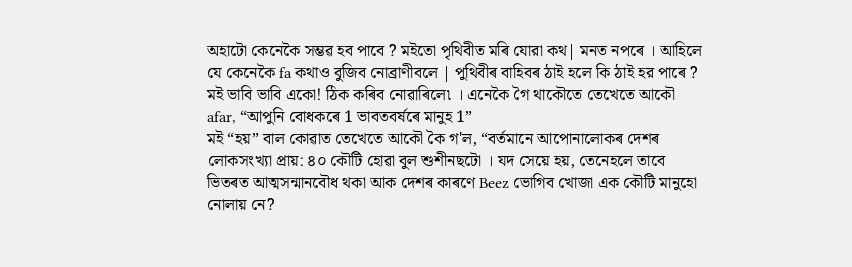অহাটো কেনেকৈ সম্ভৱ হব পাবে ? মইতো পৃথিবীত মৰি যোরা কথ| মনত নপৰে । আহিলে যে কেনেকৈ fa কথাও বুজিব নোব্রাণীবলে | পুথিবীৰ বাহিবৰ ঠাই হলে কি ঠাই হর পাৰে ? মই ভাবি ভাবি একো! ঠিক কৰিব নোৱাৰিলে৷ । এনেকৈ গৈ থাকৌতে তেখেতে আকৌ afar, “আপুনি বোধকৰে 1 ভাবতবর্ষৰে মানুহ 1”
মই “হয়” বাল কোৱাত তেখেতে আকৌ কৈ গ'ল, “বর্তমানে আপোনালোকৰ দেশৰ লোকসংখ্যা প্রায়: ৪০ কৌটি হোৱা বুল শুশীনছটো । যদ সেয়ে হয়, তেনেহলে তাবে ভিতৰত আত্মসন্মানবৌধ থকা আক দেশৰ কাৰণে Beez ভোগিব খোজা এক কৌটি মানুহো নোলায় নে?